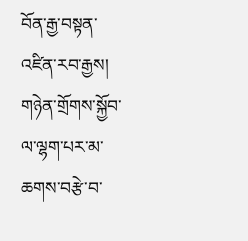བོན་རྒྱ་བསྟན་འཛིན་རབ་རྒྱས།
གཉེན་གྲོགས་སྐྱོབ་ལ་ལྷག་པར་མ་ཆགས་བརྩེ་བ་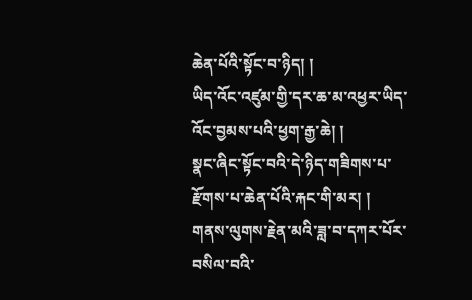ཆེན་པོའི་སྟོང་བ་ཉིད། །
ཡིད་འོང་འཛུམ་གྱི་དར་ཆ་མ་འཕྱར་ཡིད་འོང་བྱམས་པའི་ཕྱག་རྒྱ་ཆེ། །
སྣང་ཞིང་སྟོང་བའི་དེ་ཉིད་གཟིགས་པ་རྫོགས་པ་ཆེན་པོའི་རྐང་གི་མར། །
གནས་ལུགས་རྗེན་མའི་ཟླ་བ་དཀར་པོར་བསིལ་བའི་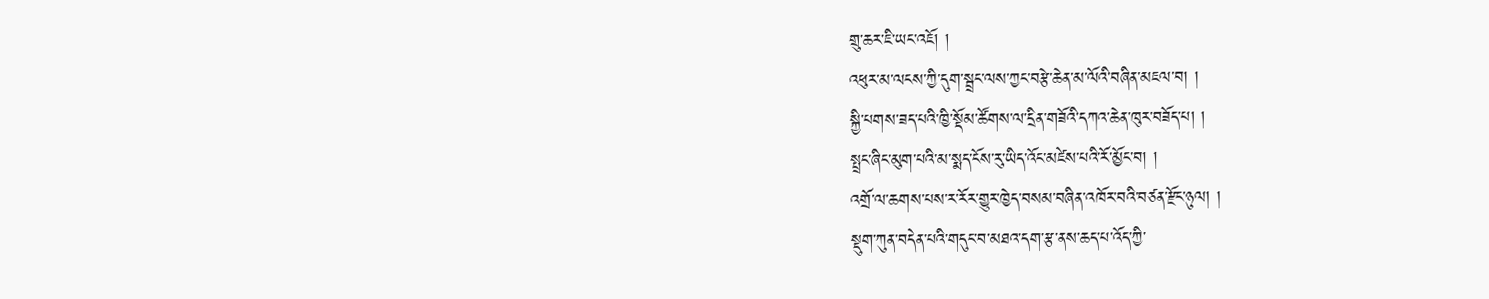གྲུ་ཆར་ཇི་ཡང་འཇོ། །
འཕུར་མ་ལངས་ཀྱི་དུག་སྦྲང་ལས་ཀྱང་བརྩེ་ཆེན་མ་ལོའི་བཞིན་མཇལ་བ། །
སྐྱི་པགས་ཟད་པའི་ཁྱི་སྡོམ་ཚོགས་ལ་དྲིན་གཟོའི་དཀའ་ཆེན་ཁུར་བཟོད་པ། །
སྤྲང་ཞིང་མུག་པའི་མ་སྨད་ངོས་རུ་ཡིད་འོང་མཛེས་པའི་རོ་མྱོང་བ། །
འགྲོ་ལ་ཆགས་པས་ར་རོར་གྱུར་ཁྱེད་བསམ་བཞིན་འཁོར་བའི་བཙན་རྫོང་ཉུལ། །
སྡུག་ཀུན་བདེན་པའི་གདུང་བ་མཐའ་དག་རྩ་ནས་ཆད་པ་འོད་ཀྱི་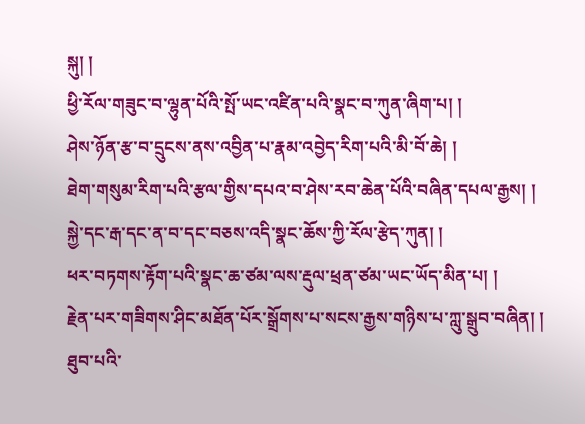སྐུ། །
ཕྱི་རོལ་གཟུང་བ་ལྷུན་པོའི་སྤོ་ཡང་འཛིན་པའི་སྣང་བ་ཀུན་ཞིག་པ། །
ཤེས་ཉོན་རྩ་བ་དྲུངས་ནས་འབྱིན་པ་རྣམ་འབྱེད་རིག་པའི་མི་བོ་ཆེ། །
ཐེག་གསུམ་རིག་པའི་རྩལ་གྱིས་དཔའ་བ་ཤེས་རབ་ཆེན་པོའི་བཞིན་དཔལ་རྒྱས། །
སྐྱེ་དང་རྒ་དང་ན་བ་དང་བཅས་འདི་སྣང་ཆོས་ཀྱི་རོལ་རྩེད་ཀུན། །
ཕར་བཏགས་རྟོག་པའི་སྣང་ཆ་ཙམ་ལས་རྡུལ་ཕྲན་ཙམ་ཡང་ཡོད་མིན་པ། །
རྗེན་པར་གཟིགས་ཤིང་མཐོན་པོར་སྒྲོགས་པ་སངས་རྒྱས་གཉིས་པ་ཀླུ་སྒྲུབ་བཞིན། །
ཐུབ་པའི་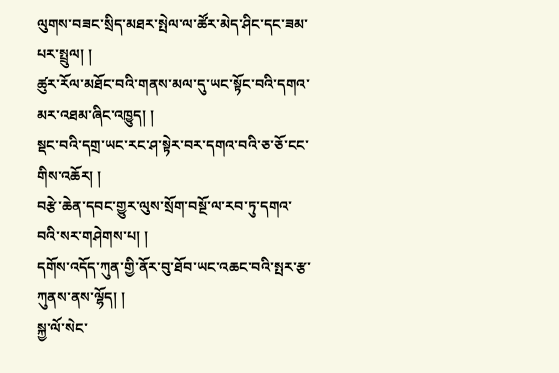ལུགས་བཟང་སྲིད་མཐར་སྤེལ་ལ་ཚོར་མེད་ཤིང་དང་ཟམ་པར་སྤྲུལ། །
ཚུར་རོལ་མཐོང་བའི་གནས་མལ་དུ་ཡང་སྟོང་བའི་དགའ་མར་འཐམ་ཞིང་འཁྱུད། །
སྡང་བའི་དགྲ་ཡང་རང་ཤ་སྟེར་བར་དགའ་བའི་ཅ་ཅོ་ངང་གིས་འཆོར། །
བརྩེ་ཆེན་དབང་གྱུར་ལུས་སྲོག་བསྔོ་ལ་རབ་ཏུ་དགའ་བའི་སར་གཤེགས་པ། །
དགོས་འདོད་ཀུན་གྱི་ནོར་བུ་ཐོབ་ཡང་འཆང་བའི་སྤར་རྩ་ཀུནས་ནས་ལྷོད། །
སྐྱ་ལོ་སེང་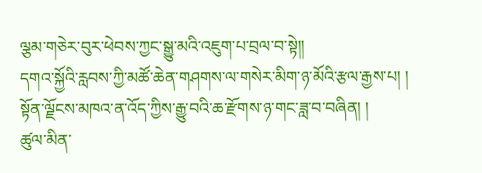ལྕམ་གཅེར་བུར་ཕེབས་ཀྱང་སྒྱུ་མའི་འཇུག་པ་བྲལ་བ་སྟེ།།
དགའ་སྐྱོའི་རླབས་ཀྱི་མཚོ་ཆེན་གཤགས་ལ་གསེར་མིག་ཉ་མོའི་རྩལ་རྒྱས་པ། །
སྟོན་ལྗོངས་མཁའ་ན་འོད་ཀྱིས་རྒྱུ་བའི་ཆ་རྫོགས་ཉ་གང་ཟླ་བ་བཞིན། །
ཚུལ་མིན་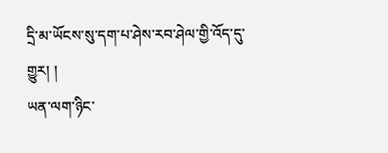དྲི་མ་ཡོངས་སུ་དག་པ་ཤེས་རབ་ཤེལ་གྱི་འོད་དུ་གྱུར། །
ཡན་ལག་ཉིང་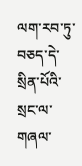ལག་རབ་ཏུ་བཅད་དེ་སྲིན་པོའི་སྲང་ལ་གཞལ་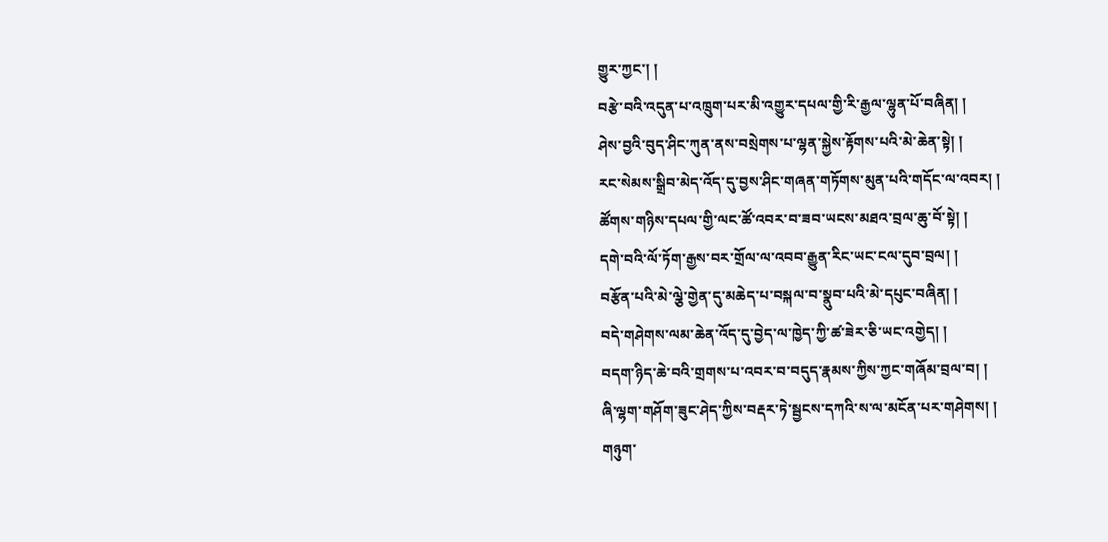གྱུར་ཀྱང་། །
བརྩེ་བའི་འདུན་པ་འཁྲུག་པར་མི་འགྱུར་དཔལ་གྱི་རི་རྒྱལ་ལྷུན་པོ་བཞིན། །
ཤེས་བྱའི་བུད་ཤིང་ཀུན་ནས་བསྲེགས་པ་ལྷན་སྐྱེས་རྟོགས་པའི་མེ་ཆེན་སྟེ། །
རང་སེམས་སྒྲིབ་མེད་འོད་དུ་བྱས་ཤིང་གཞན་གཏོགས་མུན་པའི་གདོང་ལ་འབར། །
ཚོགས་གཉིས་དཔལ་གྱི་ལང་ཚོ་འབར་བ་ཟབ་ཡངས་མཐའ་བྲལ་ཆུ་བོ་སྟེ། །
དགེ་བའི་ལོ་ཏོག་རྒྱས་བར་གྲོལ་ལ་འབབ་རྒྱུན་རིང་ཡང་ངལ་དུབ་བྲལ། །
བརྩོན་པའི་མེ་ལྕེ་གྱེན་དུ་མཆེད་པ་བསྐལ་བ་སྣུབ་པའི་མེ་དཔུང་བཞིན། །
བདེ་གཤེགས་ལམ་ཆེན་འོད་དུ་བྱེད་ལ་ཁྱེད་ཀྱི་ཚ་ཟེར་ཅི་ཡང་འགྱེད། །
བདག་ཉིད་ཆེ་བའི་གྲགས་པ་འབར་བ་བདུད་རྣམས་ཀྱིས་ཀྱང་གཞོམ་བྲལ་བ། །
ཞི་ལྷག་གཤོག་ཟུང་ཤེད་ཀྱིས་བརྡར་ཏེ་སྦྱངས་དཀའི་ས་ལ་མངོན་པར་གཤེགས། །
གཉུག་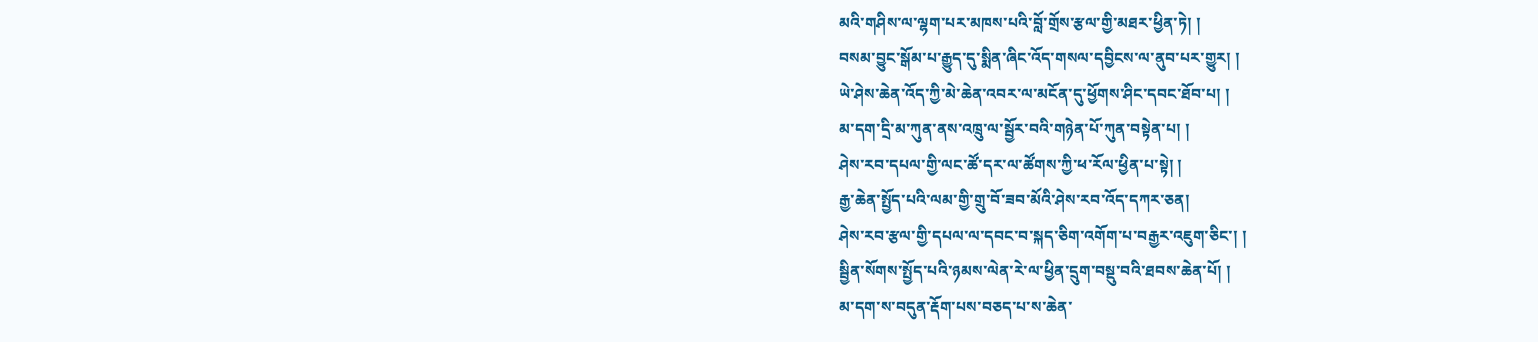མའི་གཤིས་ལ་ལྷག་པར་མཁས་པའི་བློ་གྲོས་རྩལ་གྱི་མཐར་ཕྱིན་ཏེ། །
བསམ་བྱུང་སྒོམ་པ་རྒྱུད་དུ་སྨིན་ཞིང་འོད་གསལ་དབྱིངས་ལ་ནུབ་པར་གྱུར། །
ཡེ་ཤེས་ཆེན་འོད་ཀྱི་མེ་ཆེན་འབར་ལ་མངོན་དུ་ཕྱོགས་ཤིང་དབང་ཐོབ་པ། །
མ་དག་དྲི་མ་ཀུན་ནས་འཁྲུ་ལ་སྦྱོར་བའི་གཉེན་པོ་ཀུན་བསྟེན་པ། །
ཤེས་རབ་དཔལ་གྱི་ལང་ཚོ་དར་ལ་ཚོགས་ཀྱི་ཕ་རོལ་ཕྱིན་པ་སྟེ། །
རྒྱ་ཆེན་སྤྱོད་པའི་ལམ་གྱི་གྲུ་བོ་ཟབ་མོའི་ཤེས་རབ་འོད་དཀར་ཅན།
ཤེས་རབ་རྩལ་གྱི་དཔལ་ལ་དབང་བ་སྐད་ཅིག་འགོག་པ་བརྒྱར་འཇུག་ཅིང་། །
སྦྱིན་སོགས་སྤྱོད་པའི་ཉམས་ལེན་རེ་ལ་ཕྱིན་དྲུག་བསྡུ་བའི་ཐབས་ཆེན་པོ། །
མ་དག་ས་བདུན་རྡོག་པས་བཅད་པ་ས་ཆེན་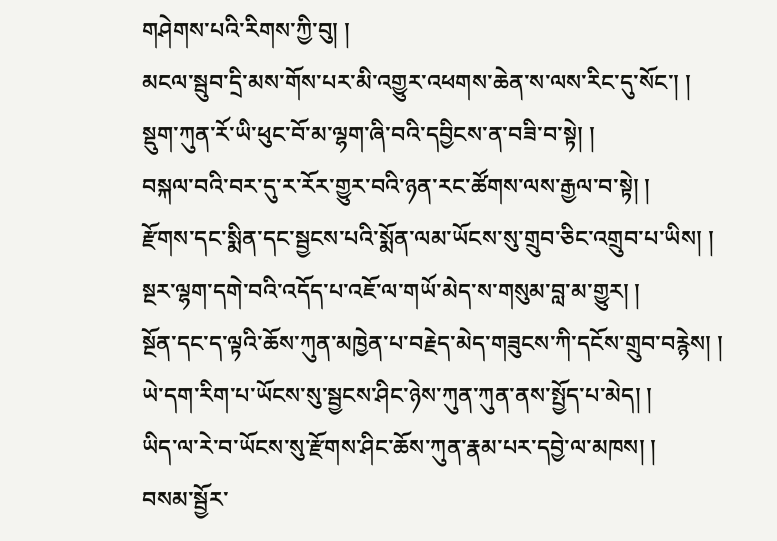གཤེགས་པའི་རིགས་ཀྱི་བུ། །
མངལ་སྦུབ་དྲི་མས་གོས་པར་མི་འགྱུར་འཕགས་ཆེན་ས་ལས་རིང་དུ་སོང་། །
སྡུག་ཀུན་རོ་ཡི་ཕུང་བོ་མ་ལྷག་ཞི་བའི་དབྱིངས་ན་བཟི་བ་སྟེ། །
བསྐལ་བའི་བར་དུ་ར་རོར་གྱུར་བའི་ཉན་རང་ཚོགས་ལས་རྒྱལ་བ་སྟེ། །
རྫོགས་དང་སྨིན་དང་སྦྱངས་པའི་སྨོན་ལམ་ཡོངས་སུ་གྲུབ་ཅིང་འགྲུབ་པ་ཡིས། །
སྔར་ལྷག་དགེ་བའི་འདོད་པ་འཇོ་ལ་གཡོ་མེད་ས་གསུམ་བླ་མ་གྱུར། །
སྔོན་དང་ད་ལྟའི་ཆོས་ཀུན་མཁྱེན་པ་བརྗེད་མེད་གཟུངས་ཀི་དངོས་གྲུབ་བརྙེས། །
ཡེ་དག་རིག་པ་ཡོངས་སུ་སྦྱངས་ཤིང་ཉེས་ཀུན་ཀུན་ནས་སྤྱོད་པ་མེད། །
ཡིད་ལ་རེ་བ་ཡོངས་སུ་རྫོགས་ཤིང་ཆོས་ཀུན་རྣམ་པར་དབྱེ་ལ་མཁས། །
བསམ་སྦྱོར་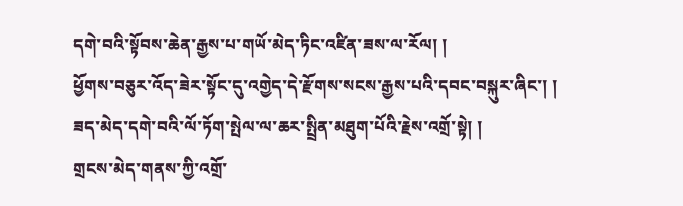དགེ་བའི་སྟོབས་ཆེན་རྒྱས་པ་གཡོ་མེད་ཏིང་འཛིན་ཟས་ལ་རོལ། །
ཕྱོགས་བཅུར་འོད་ཟེར་སྟོང་དུ་འགྱེད་དེ་རྫོགས་སངས་རྒྱས་པའི་དབང་བསྐུར་ཞིང་། །
ཟད་མེད་དགེ་བའི་ལོ་ཏོག་སྤེལ་ལ་ཆར་སྤྲིན་མཐུག་པོའི་རྗེས་འགྲོ་སྟེ། །
གྲངས་མེད་གནས་ཀྱི་འགྲོ་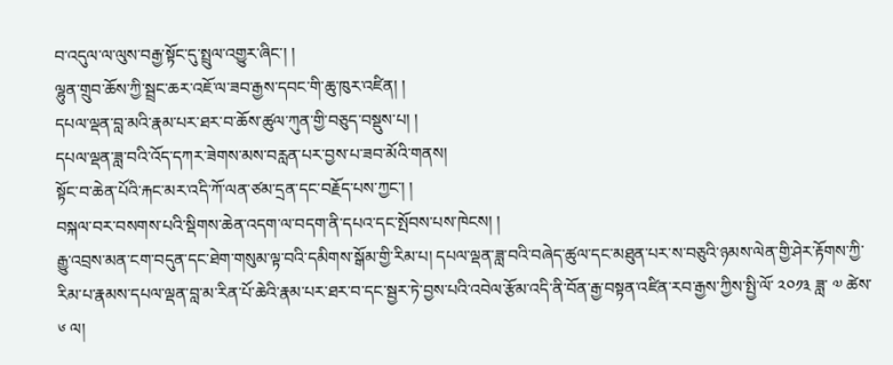བ་འདུལ་ལ་ལུས་བརྒྱ་སྟོང་དུ་སྤྲུལ་འགྱུར་ཞིང་། །
ལྷུན་གྲུབ་ཆོས་ཀྱི་སྦྲང་ཆར་འཇོ་ལ་ཟབ་རྒྱས་དབང་གི་ཆུ་ཁུར་འཛིན། །
དཔལ་ལྡན་བླ་མའི་རྣམ་པར་ཐར་བ་ཆོས་ཚུལ་ཀུན་གྱི་བཅུད་བསྡུས་པ། །
དཔལ་ལྡན་ཟླ་བའི་འོད་དཀར་ཟེགས་མས་བརླན་པར་བྱས་པ་ཟབ་མོའི་གནས།
སྟོང་བ་ཆེན་པོའི་རྐང་མར་འདི་ཀོ་ལན་ཙམ་དྲན་དང་བརྗོད་པས་ཀྱང་། །
བསྐལ་བར་བསགས་པའི་སྡིགས་ཆེན་འདག་ལ་བདག་ནི་དཔའ་དང་སྤོབས་པས་ཁེངས། །
རྒྱུ་འབྲས་མན་ངག་བདུན་དང་ཐེག་གསུམ་ལྟ་བའི་དམིགས་སྒོམ་གྱི་རིམ་པ། དཔལ་ལྡན་ཟླ་བའི་བཞེད་ཚུལ་དང་མཐུན་པར་ས་བཅུའི་ཉམས་ལེན་གྱི་ཤེར་རྟོགས་ཀྱི་རིམ་པ་རྣམས་དཔལ་ལྡན་བླ་མ་རིན་པོ་ཆེའི་རྣམ་པར་ཐར་བ་དང་སྦྱར་ཏེ་བྱས་པའི་འབེལ་རྩོམ་འདི་ནི་བོན་རྒྱ་བསྟན་འཛིན་རབ་རྒྱས་ཀྱིས་སྤྱི་ལོ་ ༢༠༡༣ ཟླ་ ༧ ཚེས་ ༦ ལ།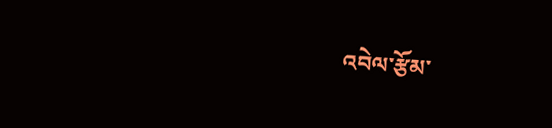འབེལ་རྩོམ་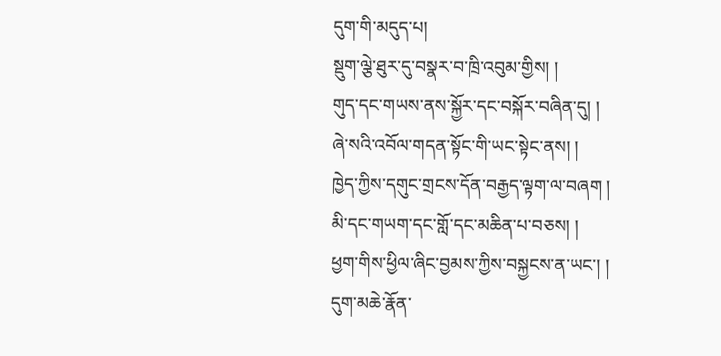དུག་གི་མདུད་པ།
སྡུག་ལྕེ་ཐུར་དུ་བསྣར་བ་ཁྲི་འབུམ་གྱིས། །
གུད་དང་གཡས་ནས་སྐྱོར་དང་བསྐོར་བཞིན་དུ། །
ཞེ་སའི་འབོལ་གདན་སྟོང་གི་ཡང་སྟེང་ནས། །
ཁྱེད་ཀྱིས་དགུང་གྲངས་དོན་བརྒྱད་ལྟག་ལ་བཞག །
མི་དང་གཡག་དང་གློ་དང་མཆིན་པ་བཅས། །
ཕྱག་གིས་ཕྱིལ་ཞིང་བྱམས་ཀྱིས་བསྐྱངས་ན་ཡང་། །
དུག་མཆེ་རྣོན་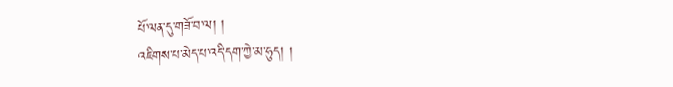པོ་ལན་དུ་གཟོ་བ་ལ། །
འཇིགས་པ་མེད་པ་འདི་དག་ཀྱེ་མ་ཧུད། །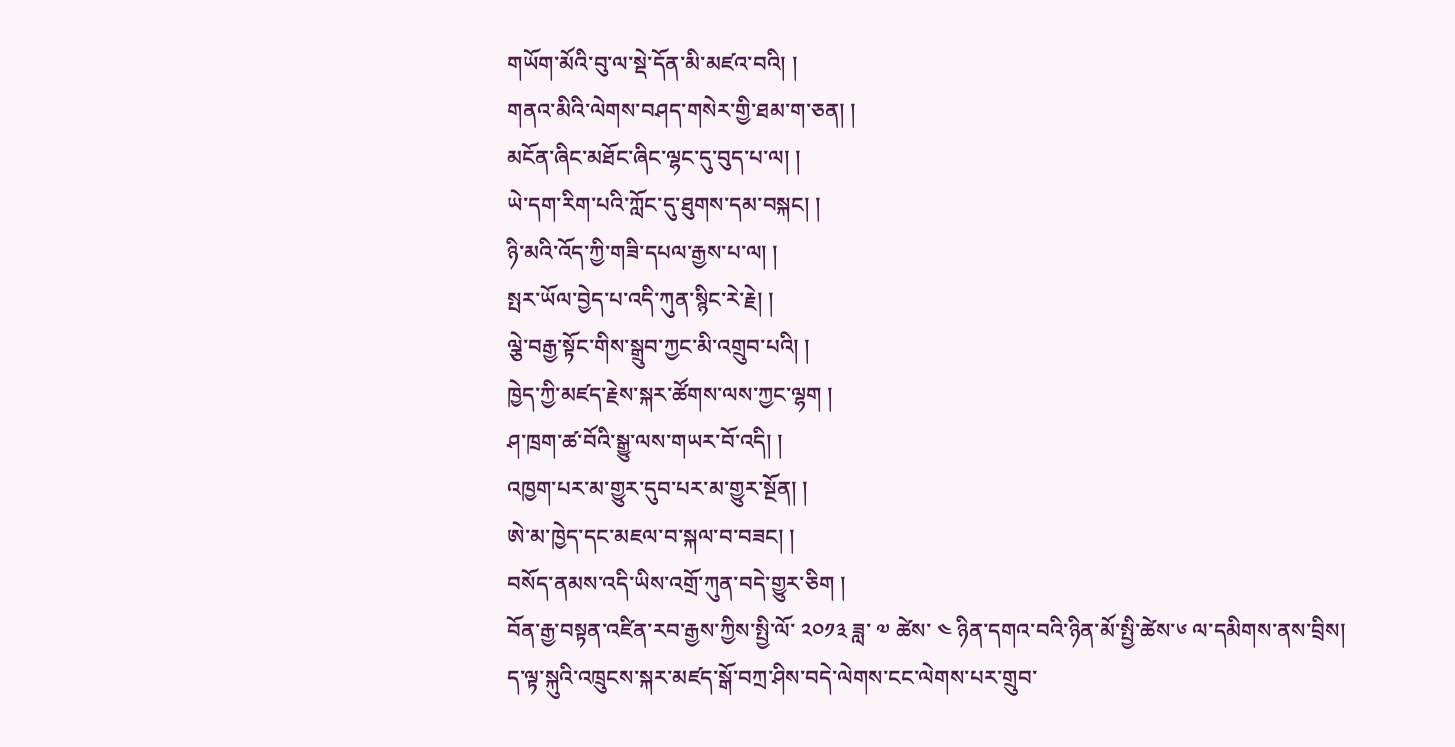གཡོག་མོའི་བུ་ལ་སྡེ་དོན་མི་མཛའ་བའི། །
གནའ་མིའི་ལེགས་བཤད་གསེར་གྱི་ཐམ་ག་ཅན། །
མངོན་ཞིང་མཐོང་ཞིང་ལྷང་དུ་བུད་པ་ལ། །
ཡེ་དག་རིག་པའི་ཀློང་དུ་ཐུགས་དམ་བསྐང། །
ཉི་མའི་འོད་ཀྱི་གཟི་དཔལ་རྒྱས་པ་ལ། །
སྤར་ཡོལ་བྱེད་པ་འདི་ཀུན་སྙིང་རེ་རྗེ། །
ལྕེ་བརྒྱ་སྟོང་གིས་སྒྲུབ་ཀྱང་མི་འགྲུབ་པའི། །
ཁྱེད་ཀྱི་མཛད་རྗེས་སྐར་ཚོགས་ལས་ཀྱང་ལྷག །
ཤ་ཁྲག་ཚ་བོའི་སྒྱུ་ལས་གཡར་བོ་འདི། །
འཁྱག་པར་མ་གྱུར་དུབ་པར་མ་གྱུར་སྔོན། །
ཨེ་མ་ཁྱེད་དང་མཇལ་བ་སྐལ་བ་བཟང། །
བསོད་ནམས་འདི་ཡིས་འགྲོ་ཀུན་བདེ་གྱུར་ཅིག །
བོན་རྒྱ་བསྟན་འཛིན་རབ་རྒྱས་ཀྱིས་སྤྱི་ལོ་ ༢༠༡༣ ཟླ་ ༧ ཚེས་ ༤ ཉིན་དགའ་བའི་ཉིན་མོ་སྤྱི་ཚེས་༦ ལ་དམིགས་ནས་བྲིས།
ད་ལྟ་སྐུའི་འཁྲུངས་སྐར་མཛད་སྒོ་བཀྲ་ཤིས་བདེ་ལེགས་ངང་ལེགས་པར་གྲུབ་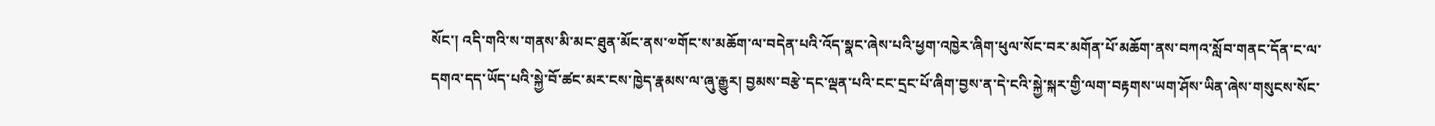སོང་། འདི་གའི་ས་གནས་མི་མང་ཐུན་མོང་ནས་༧གོང་ས་མཆོག་ལ་བདེན་པའི་འོད་སྣང་ཞེས་པའི་ཕྱག་འཁྱེར་ཞིག་ཕུལ་སོང་བར་མགོན་པོ་མཆོག་ནས་བཀའ་སློབ་གནང་དོན་ང་ལ་དགའ་དད་ཡོད་པའི་སྐྱེ་བོ་ཚང་མར་ངས་ཁྱེད་རྣམས་ལ་ཞུ་རྒྱུར། བྱམས་བརྩེ་དང་ལྡན་པའི་ངང་དྲང་པོ་ཞིག་བྱས་ན་དེ་ངའི་སྐྱེ་སྐར་གྱི་ལག་བརྟགས་ཡག་ཤོས་ཡིན་ཞེས་གསུངས་སོང་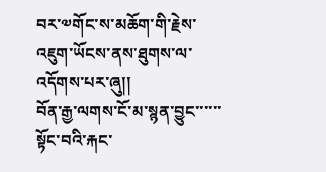བར་༧གོང་ས་མཆོག་གི་རྗེས་འཇུག་ཡོངས་ནས་ཐུགས་ལ་འདོགས་པར་ཞུ།།
བོན་རྒྱ་ལགས་ངོ་མ་སྙན་བྱུང་་་་་་
སྟོང་བའི་རྐང་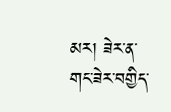མར། ཟེར་ན་གང་ཟེར་བགྱིད་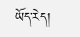ཡོད་རེད།